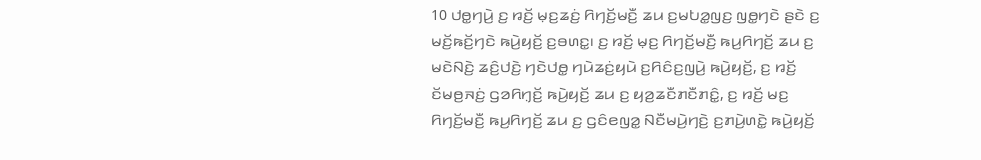10 ꤓꤥ꤭ꤚꤣꤧ꤬ ꤢ꤬ ꤙꤢꤩ꤬ ꤗ꤫ꤢ꤬ꤘꤢꤦ꤬ ꤖꤚꤢꤩ꤬ꤗꤢꤪ꤬ ꤘꤣ ꤢ꤬ꤗꤝꤤ꤭ꤜꤢ꤬ ꤜꤥ꤭ꤚꤢꤧ ꤔꤢꤧ ꤢ꤬ ꤗꤢꤩ꤬ꤒꤢꤩ꤬ꤚꤢꤧ ꤒꤣꤧ꤬ꤟꤢꤩ꤬ ꤢ꤬ꤋꤛꤢ꤭꤯ ꤢ꤬ ꤙꤢꤩ꤬ ꤗ꤫ꤢ꤬ ꤖꤚꤢꤩ꤬ꤗꤢꤪ꤬ ꤒꤣ꤬ꤖꤚꤢꤩ꤬ ꤘꤣ ꤢ꤬ ꤗꤢꤧꤡꤢꤧ꤬ ꤘꤢꤨ꤬ꤓꤢꤧ꤬ ꤚꤢꤧꤓꤥ꤭ ꤚꤣꤧꤘꤢꤦ꤬ꤟꤣꤧ ꤢ꤬ꤖꤢꤨꤢ꤬ꤜꤣꤧ꤬ ꤒꤣꤧ꤬ꤟꤢꤩ꤬, ꤢ꤬ ꤙꤢꤩ꤬ ꤢꤩꤗꤥ꤬ꤏꤢꤦ꤬ ꤞꤤꤖꤚ꤫ꤢꤩ꤬ ꤒꤣꤧ꤬ꤟꤢꤩ꤬ ꤘꤣ ꤢ꤬ ꤟꤤ꤬ꤘꤢꤪꤊꤢꤪꤊꤢꤨ꤭, ꤢ꤬ ꤙꤢꤩ꤬ ꤗꤢ꤬ ꤖꤚꤢꤩ꤬ꤗꤢꤪ꤬ ꤒꤣ꤬ꤖꤚꤢꤩ꤬ ꤘꤣ ꤢ꤬ ꤞꤢꤨꤕꤜꤤ꤭ ꤡꤢꤪꤗꤣꤧ꤬ꤚꤢꤧ꤬ ꤢ꤬ꤊꤣꤧ꤬ꤛꤢꤧ꤭ ꤒꤣꤧ꤬ꤟꤢꤩ꤬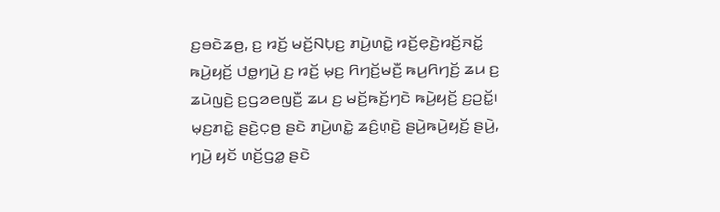ꤢ꤬ꤋꤢꤧꤘꤥ꤬, ꤢ꤬ ꤙꤢꤩ꤬ ꤗꤢꤩ꤬ꤡꤝ꤫ꤢ꤬ ꤊꤣꤧ꤬ꤛꤢꤧ꤭ ꤙꤢꤩ꤬ꤕ꤫ꤢꤧ꤬ꤙꤢꤩ꤬ꤏꤢꤩ꤭ ꤒꤣꤧ꤬ꤟꤢꤩ꤬ ꤓꤥ꤭ꤚꤣꤧ꤬ ꤢ꤬ ꤙꤢꤩ꤬ ꤗ꤫ꤢ꤬ ꤖꤚꤢꤩ꤬ꤗꤢꤪ꤬ ꤒꤣ꤬ꤖꤚꤢꤩ꤬ ꤘꤣ ꤢ꤬ ꤘꤣꤧꤜꤢꤧ꤬ ꤢ꤬ꤞꤤꤕꤜꤢꤪ꤬ ꤘꤣ ꤢ꤬ ꤗꤢꤩ꤬ꤒꤢꤩ꤬ꤚꤢꤧ ꤒꤣꤧ꤬ꤟꤢꤩ꤬ ꤢ꤬ꤑꤢꤩ꤭꤯
ꤗ꤫ꤢ꤬ꤊꤢꤧ꤭ ꤔꤢꤧ꤬ꤍ꤫ꤥ꤬ ꤔꤢꤧ ꤊꤣꤧ꤬ꤛꤢꤧ꤭ ꤘꤢꤨ꤬ꤛ꤫ꤢꤧ꤬ ꤔꤣꤧ꤬ꤒꤣꤧ꤬ꤟꤢꤩ꤬ ꤔꤣꤧ꤬, ꤚꤣꤧ꤬ ꤟꤢꤩ ꤛꤢꤩ꤬ꤞꤤ꤭ ꤔꤢꤧ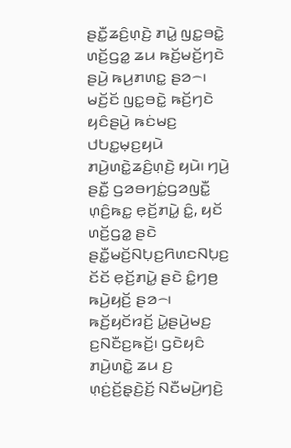ꤔꤢꤪ꤭ꤘꤢꤨ꤬ꤛ꤫ꤢꤧ꤬ ꤊꤣꤧ꤭ ꤜꤢ꤭ꤋꤢꤧ꤭ ꤛꤢꤩ꤬ꤞꤤ꤭ ꤘꤣ ꤒꤢꤩ꤬ꤗꤢꤩ꤬ꤚꤢꤧ ꤔꤣꤧ꤬ ꤒꤣ꤬ꤊꤛꤢ꤭ ꤔꤤ꤮꤯ ꤗꤢꤩ꤬ꤢꤩ ꤜꤢ꤭ꤋꤢꤧ꤭ ꤒꤢꤩ꤬ꤚꤢꤧ ꤟꤢꤨꤔꤣꤧ꤬ ꤒꤢꤦꤗꤢ꤬ ꤓꤝꤢ꤭ꤗ꤫ꤢ꤬ꤟꤣꤧ ꤊꤣꤧ꤬ꤛꤢꤧ꤭ꤘꤢꤨ꤬ꤛ꤫ꤢꤧ꤬ ꤟꤣꤧ꤯ ꤚꤣꤧ꤬ ꤔꤢꤪ꤭ ꤞꤤꤋꤚꤢꤦ꤭ꤞꤤꤜꤢꤪ꤭ ꤛ꤫ꤢꤨ꤬ꤒꤢ꤭ ꤕ꤫ꤢꤩ꤬ꤊꤣꤧ꤭ ꤢꤨ꤭, ꤟꤢꤩ ꤛꤢꤩ꤬ꤞꤤ꤭ ꤔꤢꤧ ꤔꤢꤪ꤭ꤗꤢꤩ꤬ꤡꤝ꤫ꤢ꤬ꤖꤛꤢꤡꤝ꤫ꤢ꤬ ꤢꤩꤢꤩ ꤕ꤫ꤢꤩ꤬ꤊꤣꤧ꤭ ꤔꤢꤧ ꤢꤨ꤭ꤚꤥ꤬ ꤒꤣꤧ꤬ꤟꤢꤩ꤬ ꤔꤤ꤮꤯
ꤒꤢꤩ꤬ꤟꤢꤩꤙꤢꤩ꤬ ꤣꤧ꤭ꤔꤣꤧ꤬ꤗꤢ꤬ ꤢ꤬ꤡꤢꤪꤢ꤬ꤒꤢꤩ꤬꤯ ꤞꤢꤧꤟꤢꤨ ꤊꤣꤧ꤬ꤛꤢꤧ꤭ ꤘꤣ ꤢ꤬ ꤛ꤫ꤢꤦ꤬ꤢꤩ꤬ꤔ꤫ꤢꤧ꤬ꤢꤩ꤬ ꤡꤢꤪꤗꤣꤧ꤬ꤚꤢꤧ꤬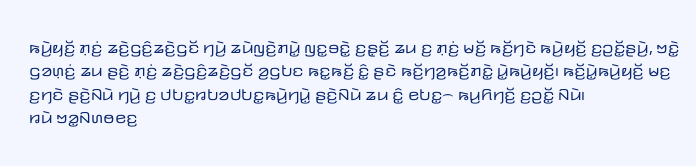ꤒꤣꤧ꤬ꤟꤢꤩ꤬ ꤊ꤫ꤢꤦ꤬ ꤘꤢꤧ꤬ꤞꤢꤨ꤬ꤘꤢꤧ꤬ꤞꤢꤩ ꤚꤣꤧ꤬ ꤘꤣꤧꤜꤢꤧ꤬ꤊꤣꤧ꤭ ꤜꤢ꤭ꤋꤢꤧ꤭ ꤢ꤬ꤔ꤫ꤢꤩ꤬ ꤘꤣ ꤢ꤬ ꤊ꤫ꤢꤦ꤬ ꤗꤢꤩ꤬ ꤒꤢꤩ꤬ꤚꤢꤧ ꤒꤣꤧ꤬ꤟꤢꤩ꤬ ꤢ꤬ꤑꤢꤩ꤭ꤔꤣꤧ꤬, ꤠꤢꤧ꤭ ꤞꤤꤛ꤫ꤢꤦ꤬ ꤘꤣ ꤔꤢꤧ꤬ ꤊ꤫ꤢꤦ꤬ ꤘꤢꤧ꤬ꤞꤢꤨ꤬ꤘꤢꤧ꤬ꤞꤢꤩ ꤤ꤬ꤞꤝꤢ ꤒꤢ꤭ꤒꤢꤩ꤬ ꤢꤨ꤭ ꤔꤢꤧ ꤒꤢꤩ꤬ꤚꤤ꤬ꤒꤢꤩ꤬ꤊꤢꤧ꤭ ꤣꤧ꤭ꤒꤣꤧ꤬ꤟꤢꤩ꤬꤯ ꤒꤢꤩ꤬ꤣꤧ꤭ꤒꤣꤧ꤬ꤟꤢꤩ꤬ ꤗꤢ꤬ ꤢ꤬ꤚꤢꤧ ꤔꤢꤧ꤬ꤡꤣꤧ ꤚꤣꤧ꤬ ꤢ꤬ ꤓꤝꤢ꤭ꤙꤝꤤꤓꤝꤢ꤭ꤒꤣꤧ꤬ꤚꤣꤧ꤭ ꤔꤢꤧ꤬ꤡꤣꤧ ꤘꤣ ꤢꤨ꤭ ꤕꤝꤢ꤭꤮ ꤒꤣ꤬ꤖꤚꤢꤩ꤬ ꤢ꤬ꤑꤢꤩ꤭ ꤡꤣꤧ꤯
ꤙꤣꤧ ꤠꤤ꤭ꤡꤛꤥꤕꤢ꤬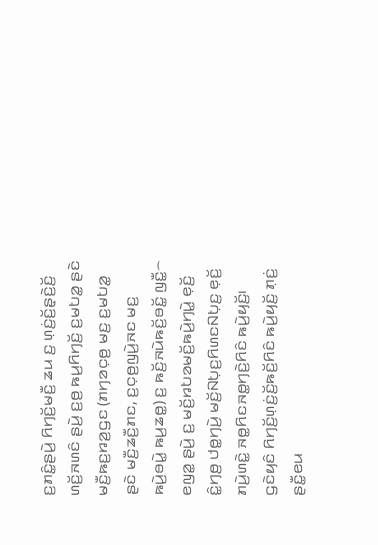ꤢ꤬ꤊꤢꤨ꤭ꤔꤣꤧ꤬ ꤖꤚꤢꤩ꤬ꤗꤢꤪ꤬ ꤘꤣ ꤢ꤬ ꤛ꤫ꤢꤦ꤬ꤢꤩ꤬ꤔ꤫ꤢꤧ꤬ꤢꤩ꤬ ꤛꤢꤩ꤬ꤏꤛꤢꤨ ꤔꤣꤧ꤬ ꤢ꤬ꤥ꤬ ꤒꤣ꤬ꤖꤚꤢꤩ꤬ ꤢ꤬ꤗꤝꤤ꤭ ꤔꤢꤧ ꤗꤢꤪ꤬ꤒꤢ꤬ꤙꤤ꤬ꤞꤢ (ꤊꤚꤤꤍ꤫ꤥ꤬ ꤗꤢ꤬ ꤢ꤬ꤗꤝꤤ꤭ ꤔꤢꤧ ꤗꤢꤪ꤬ꤘꤢꤪ꤬ꤊꤢ, ꤢ꤬ꤍ꤫ꤥ꤬ꤜꤣꤧ꤬ꤏꤢ ꤗꤢ꤬ ꤒꤣꤧ꤬ꤋꤣꤧ꤭ ꤒꤣ꤬ꤘꤥ꤭) ꤢ꤬ ꤒꤢꤩ꤬ꤏꤣꤧꤒꤢꤩ꤬ꤋꤢꤩ꤭ ꤜꤢꤪ꤭꤮ ꤕꤜꤤ꤭ ꤔꤣꤧ꤬ ꤢ꤬ ꤗꤢꤩ꤬ꤙꤝꤤꤗꤢꤩ꤬ꤒꤣꤧ꤬ꤚꤣꤧ꤭ ꤕ꤫ꤢꤩ꤬ ꤢꤨ꤭ꤚꤥ꤬ ꤓꤥ꤭ꤚꤣꤧ꤬ ꤗꤢꤩ꤬ꤡꤝ꤫ꤢ꤬ꤖꤛꤢꤡꤝ꤫ꤢ꤬ ꤕ꤫ꤢꤩ꤬ ꤊꤣꤧ꤬ꤛꤢꤧ꤭ ꤏꤥ꤭ꤖꤢꤏꤥ꤭ꤚꤢꤧ꤬ꤖꤢꤨ ꤒꤣꤧ꤬ꤟꤢꤩ꤬꤯
ꤞꤢꤧꤟꤢꤨ ꤖꤚꤢꤩ꤬ꤛ꤫ꤢꤦ꤬ꤢꤩ꤬ꤒꤢꤩ꤬ꤖꤢꤨ ꤒꤣꤧ꤬ꤟꤢꤩ꤬ ꤊ꤫ꤢꤦ꤬ ꤔꤢꤪ꤭ꤕꤣ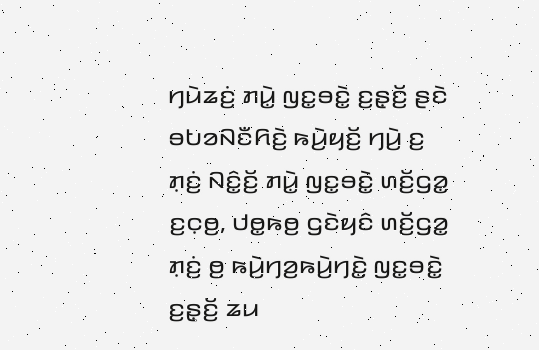ꤚꤣꤧꤘꤢꤦ꤬ ꤊꤣꤧ꤭ ꤜꤢ꤭ꤋꤢꤧ꤭ ꤢ꤬ꤔ꤫ꤢꤩ꤬ ꤔꤢꤧ ꤋꤝꤤꤡꤢꤪꤖꤢꤧ꤬ ꤒꤣꤧ꤬ꤟꤢꤩ꤬ ꤚꤣꤧ꤬ ꤢ꤬ ꤊ꤫ꤢꤦ꤬ ꤡꤢꤨ꤭ꤢꤩ꤬ ꤊꤣꤧ꤭ ꤜꤢ꤭ꤋꤢꤧ꤭ ꤛꤢꤩ꤬ꤞꤤ꤭ ꤢ꤬ꤍ꤫ꤥ꤬, ꤓꤥ꤭ꤒꤥ꤬ ꤞꤢꤧꤟꤢꤨ ꤛꤢꤩ꤬ꤞꤤ꤭ ꤊ꤫ꤢꤦ꤬ ꤥ꤬ ꤒꤣꤧ꤬ꤚꤤ꤬ꤒꤣꤧ꤬ꤚꤢꤧ꤭ ꤜꤢ꤭ꤋꤢꤧ꤭ ꤢ꤬ꤔ꤫ꤢꤩ꤬ ꤘꤣ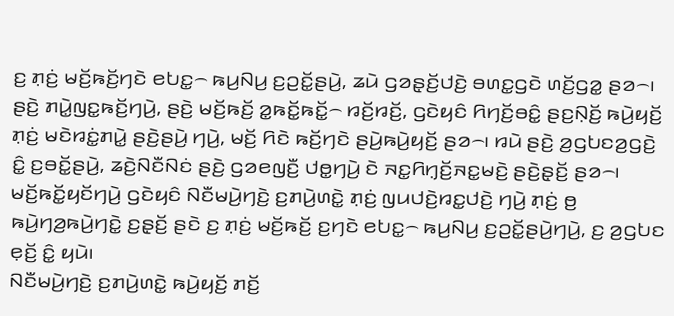ꤢ꤬ ꤊ꤫ꤢꤦ꤬ ꤗꤢꤩ꤬ꤒꤢꤩ꤬ꤚꤢꤧ ꤕꤝꤢ꤭꤮ ꤒꤣ꤬ꤡꤣ꤬ ꤢ꤬ꤑꤢꤩ꤭ꤔꤣꤧ꤬, ꤘꤣꤧ ꤞꤤꤔ꤫ꤢꤩ꤬ꤓꤢꤧ꤬ ꤋꤛꤢ꤭ꤞꤢꤧ ꤛꤢꤩ꤬ꤞꤤ꤭ ꤔꤤ꤮꤯
ꤔꤢꤧ꤬ ꤊꤣꤧ꤭ꤜꤢ꤭ꤒꤢꤩ꤬ꤚꤣꤧ꤬, ꤔꤢꤧ꤬ ꤗꤢꤩ꤬ꤒꤢꤩ꤬ ꤤ꤭ꤒꤢꤩ꤭ꤒꤢꤩ꤭꤮ ꤙꤢꤩ꤬ꤙꤢꤩ꤬, ꤞꤢꤧꤟꤢꤨ ꤖꤚꤢꤩ꤬ꤋꤢꤨ꤭ ꤔꤢ꤬ꤡ꤫ꤢꤩ꤬ ꤒꤣꤧ꤬ꤟꤢꤩ꤬ ꤊ꤫ꤢꤦ꤬ ꤗꤢꤧꤙꤢꤦ꤭ꤊꤣꤧ꤭ ꤔꤢꤧ꤬ꤔꤣꤧ꤬ ꤚꤣꤧ꤬, ꤗꤢꤩ꤬ ꤖꤢꤧ ꤒꤢꤩ꤬ꤚꤢꤧ ꤔꤣꤧ꤬ꤒꤣꤧ꤬ꤟꤢꤩ꤬ ꤔꤤ꤮꤯ ꤙꤣꤧ ꤔꤢꤧ꤬ ꤤ꤬ꤞꤝꤢꤤ꤬ꤞꤢꤧ꤬ ꤢꤨ꤭ ꤢ꤬ꤋꤢꤩ꤭ꤔꤣꤧ꤬, ꤘꤢꤧ꤬ꤡꤢꤪꤡꤢꤦ ꤔꤢꤧ꤬ ꤞꤤꤕꤜꤢꤪ꤬ ꤓꤥ꤭ꤚꤣꤧ꤬ ꤢꤧ ꤏꤢ꤭ꤖꤚ꤫ꤢꤩ꤬ꤏꤢ꤭ꤗꤢꤧ꤬ ꤔꤢꤧ꤬ꤔ꤫ꤢꤩ꤬ ꤔꤤ꤮꤯
ꤗꤢꤩ꤬ꤒꤢꤩ꤭ꤟꤢꤩꤚꤣꤧ꤬ ꤞꤢꤧꤟꤢꤨ ꤡꤢꤪꤗꤣꤧ꤬ꤚꤢꤧ꤬ ꤢ꤬ꤊꤣꤧ꤬ꤛꤢꤧ꤭ ꤊ꤫ꤢꤦ꤬ ꤜꤣꤓꤢꤧ꤬ꤙꤢ꤭ꤓꤢꤧ꤬ ꤚꤣꤧ꤬ ꤊ꤫ꤢꤦ꤬ ꤥ꤬ ꤒꤣꤧ꤬ꤚꤤ꤬ꤒꤣꤧ꤬ꤚꤢꤧ꤭ ꤢ꤬ꤔ꤫ꤢꤩ꤬ ꤔꤢꤧ ꤢ꤬ ꤊ꤫ꤢꤦ꤬ ꤗꤢꤩ꤬ꤒꤢꤩ꤬ ꤢ꤬ꤚꤢꤧ ꤕꤝꤢ꤭꤮ ꤒꤣ꤬ꤡꤣ꤬ ꤢ꤬ꤑꤢꤩ꤭ꤔꤣꤧ꤬ꤚꤣꤧ꤬, ꤢ꤬ ꤤ꤬ꤞꤝꤢ ꤕ꤫ꤢꤩ꤬ ꤢꤨ꤭ ꤟꤣꤧ꤯
ꤡꤢꤪꤗꤣꤧ꤬ꤚꤢꤧ꤬ ꤢ꤬ꤊꤣꤧ꤬ꤛꤢꤧ꤭ ꤒꤣꤧ꤬ꤟꤢꤩ꤬ ꤊꤢꤩ꤬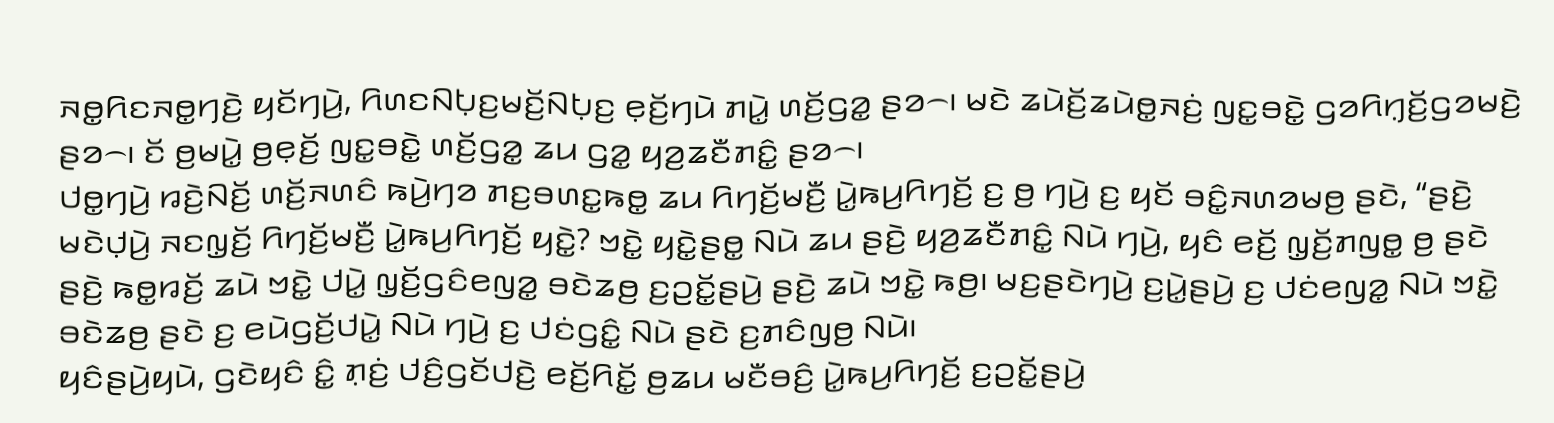ꤏꤥ꤭ꤖꤢꤏꤥ꤭ꤚꤢꤧ꤬ ꤟꤢꤩꤚꤣꤧ꤬, ꤖꤛꤢꤡꤝ꤫ꤢ꤬ꤗꤢꤩ꤬ꤡꤝ꤫ꤢ꤬ ꤕ꤫ꤢꤩ꤬ꤚꤣꤧ ꤊꤣꤧ꤭ ꤛꤢꤩ꤬ꤞꤤ꤭ ꤔꤤ꤮꤯ ꤗꤢꤧ ꤘꤣꤧꤢꤩ꤬ꤘꤣꤧꤥ꤭ꤏꤢꤦ꤬ ꤜꤢ꤭ꤋꤢꤧ꤭ ꤞꤤꤖꤚ꤫ꤢꤩ꤬ꤞꤤꤗꤢꤧ꤬ ꤔꤤ꤮꤯ ꤢꤩ ꤥ꤬ꤗꤣꤧ꤭ ꤥ꤬ꤕ꤫ꤢꤩ꤬ ꤜꤢ꤭ꤋꤢꤧ꤭ ꤛꤢꤩ꤬ꤞꤤ꤭ ꤘꤣ ꤞꤤ꤭ ꤟꤤ꤬ꤘꤢꤪꤊꤢꤨ꤭ ꤔꤤ꤮꤯
ꤓꤥ꤭ꤚꤣꤧ꤬ ꤙꤢꤧ꤬ꤡꤢꤩ꤬ ꤛꤢꤩ꤬ꤏꤛꤢꤨ ꤒꤣꤧ꤬ꤚꤤ ꤊꤢ꤬ꤋꤛꤢ꤭ꤒꤥ꤭ ꤘꤣ ꤖꤚꤢꤩ꤬ꤗꤢꤪ꤬ ꤣꤧ꤭ꤒꤣ꤬ꤖꤚꤢꤩ꤬ ꤢ꤬ ꤥ꤬ ꤚꤣꤧ꤬ ꤢ꤬ ꤟꤢꤩ ꤋꤢꤨ꤭ꤏꤛꤤꤗꤥ꤬ ꤔꤢꤧ, “ꤔꤢꤧ꤬ ꤗꤢꤧꤓ꤫ꤣꤧ꤬ ꤏꤢꤜ꤫ꤢꤩ꤬ ꤖꤚꤢꤩ꤬ꤗꤢꤪ꤬ ꤣꤧ꤭ꤒꤣ꤬ꤖꤚꤢꤩ꤬ ꤟꤢꤧ꤭? ꤠꤢꤧ꤭ ꤟꤢꤧ꤭ꤔꤥ꤭ ꤡꤣꤧ ꤘꤣ ꤔꤢꤧ꤬ ꤟꤤ꤬ꤘꤢꤪꤊꤢꤨ꤭ ꤡꤣꤧ ꤚꤣꤧ꤬, ꤟꤢꤨ ꤕꤢꤩ꤬ ꤜ꤫ꤢꤩ꤬ꤊꤜꤥ꤭ ꤥ꤬ ꤔꤢꤧ ꤔꤢꤧ꤬ ꤒꤥ꤭ꤙꤢꤩ꤬ ꤘꤣꤧ ꤠꤢꤧ꤭ ꤓꤣꤧ꤭ ꤜ꤫ꤢꤩ꤬ꤞꤢꤨꤕꤜꤤ꤭ ꤋꤢꤧꤘꤥ꤬ ꤢ꤬ꤑꤢꤩ꤭ꤔꤣꤧ꤬ ꤔꤢꤧ꤬ ꤘꤣꤧ ꤠꤢꤧ꤭ ꤒꤥ꤬꤯ ꤗꤢ꤬ꤔꤢꤧꤚꤣꤧ꤬ ꤢ꤬ꤣꤧ꤭ꤔꤣꤧ꤬ ꤢ꤬ ꤓꤢꤦꤕꤜꤤ꤭ ꤡꤣꤧ ꤠꤢꤧ꤭ ꤋꤢꤧꤘꤥ꤬ ꤔꤢꤧ ꤢ꤬ ꤕꤣꤧꤞꤢꤩ꤬ꤓꤣꤧ꤭ ꤡꤣꤧ ꤚꤣꤧ꤬ ꤢ꤬ ꤓꤢꤦꤞꤢꤨ꤭ ꤡꤣꤧ ꤔꤢꤧ ꤢ꤬ꤊꤢꤨꤜꤥ꤬ ꤡꤣꤧ꤯
ꤟꤢꤨꤔꤣꤧ꤬ꤟꤣꤧ, ꤞꤢꤧꤟꤢꤨ ꤢꤨ꤭ ꤊ꤫ꤢꤦ꤬ ꤓꤢꤨ꤬ꤞꤢꤩꤓꤢꤧ꤬ ꤕꤢꤩ꤬ꤖꤢꤩ꤭ ꤥ꤬ꤘꤣ ꤗꤢꤪꤋꤢꤨ꤬ ꤣꤧ꤭ꤒꤣ꤬ꤖꤚꤢꤩ꤬ ꤢ꤬ꤑꤢꤩ꤭ꤔꤣꤧ꤬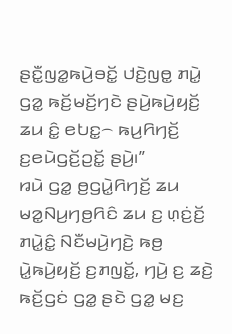ꤔꤢꤪ꤭ꤜꤤ꤭ꤒꤣꤧ꤬ꤋꤢꤩ꤭ ꤓꤢꤧ꤬ꤜꤥ꤭ ꤊꤣꤧ꤭ ꤞꤤ꤭ ꤒꤢꤩ꤬ꤗꤢꤩ꤬ꤚꤢꤧ ꤔꤣꤧ꤬ꤒꤣꤧ꤬ꤟꤢꤩ꤬ ꤘꤣ ꤢꤨ꤭ ꤕꤝꤢ꤭꤮ ꤒꤣ꤬ꤖꤚꤢꤩ꤬ ꤢ꤬ꤕꤣꤧꤞꤢꤩ꤬ꤑꤢꤩ꤭ ꤔꤣꤧ꤬꤯”
ꤙꤣꤧ ꤞꤤ꤭ ꤥ꤬ꤞꤣꤧ꤭ꤖꤚꤢꤩ꤬ ꤘꤣ ꤗꤤ꤭ꤡꤣ꤬ꤚꤥ꤬ꤖꤢꤨ ꤘꤣ ꤢ꤬ ꤛ꤫ꤢꤦ꤬ꤢꤩ꤬ ꤊꤣꤧ꤭ꤢꤨ꤭ ꤡꤢꤪꤗꤣꤧ꤬ꤚꤢꤧ꤬ ꤒꤥ꤬ ꤣꤧ꤭ꤒꤣꤧ꤬ꤟꤢꤩ꤬ ꤢ꤬ꤊꤜꤢꤩ꤭, ꤚꤣꤧ꤬ ꤢ꤬ ꤘꤢꤧ꤬ ꤒꤢꤩ꤬ꤞꤢꤦ ꤞꤤ꤭ ꤔꤢꤧ ꤞꤤ꤭ ꤗꤢ꤬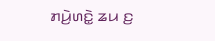ꤊꤣꤧ꤬ꤛꤢꤧ꤭ ꤘꤣ ꤢ꤬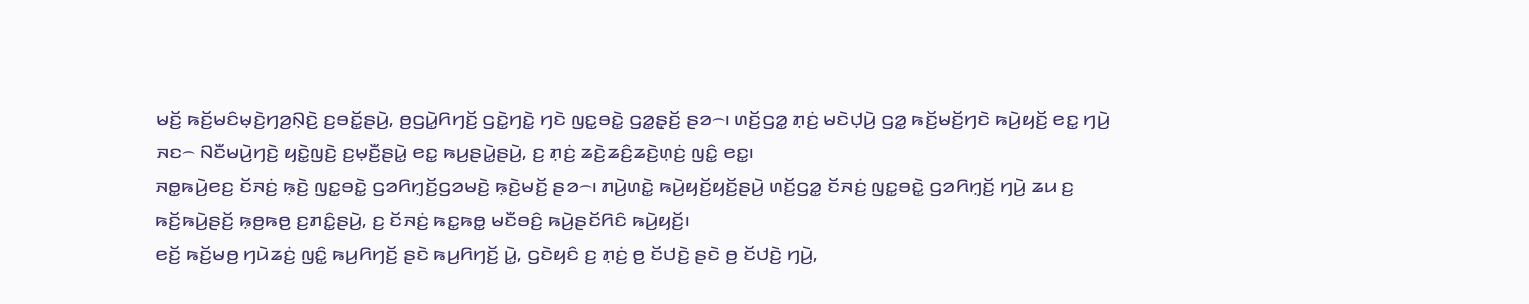ꤗꤢꤩ꤬ ꤒꤢꤩ꤬ꤗꤢꤨꤗ꤫ꤢꤧ꤬ꤚꤤ꤬ꤡ꤫ꤢꤧ꤬ ꤢ꤬ꤋꤢꤩ꤭ꤔꤣꤧ꤬, ꤥ꤬ꤞꤣꤧ꤭ꤖꤚꤢꤩ꤬ ꤞꤢꤧ꤭ꤚꤢꤧ꤭ ꤚꤢꤧ ꤜꤢ꤭ꤋꤢꤧ꤭ ꤞꤤ꤭ꤔ꤫ꤢꤩ꤬ ꤔꤤ꤮꤯ ꤛꤢꤩ꤬ꤞꤤ꤭ ꤊ꤫ꤢꤦ꤬ ꤗꤢꤧꤓ꤫ꤣꤧ꤬ ꤞꤤ꤭ ꤒꤢꤩ꤬ꤗꤢꤩ꤬ꤚꤢꤧ ꤒꤣꤧ꤬ꤟꤢꤩ꤬ ꤕꤢ꤭ ꤚꤣꤧ꤬ ꤏꤢ꤮ ꤡꤢꤪꤗꤣꤧ꤬ꤚꤢꤧ꤬ ꤟꤢꤧ꤭ꤜꤢꤧ꤬ ꤢ꤬ꤗ꤫ꤢꤪ꤬ꤔꤣꤧ꤭ ꤕꤢ꤭ ꤒꤣ꤬ꤔꤣꤧ꤭ꤔꤣꤧ꤬, ꤢ꤬ ꤊ꤫ꤢꤦ꤬ ꤘꤢꤧ꤬ꤘꤢꤨ꤬ꤘꤢꤧ꤬ꤛ꤫ꤢꤦ꤬ ꤜꤢꤨ꤭ ꤕꤢ꤭꤯
ꤏꤥ꤭ꤒꤣꤧ꤬ꤕꤢ꤬ ꤢꤩꤏꤢꤦ꤬ ꤒ꤫ꤢꤧ꤬ ꤜꤢ꤭ꤋꤢꤧ꤭ ꤞꤤꤖꤚ꤫ꤢꤩ꤬ꤞꤤꤗꤢꤧ꤬ ꤒ꤫ꤢꤧ꤬ꤗꤢꤩ꤬ ꤔꤤ꤮꤯ ꤊꤣꤧ꤬ꤛꤢꤧ꤭ ꤒꤣꤧ꤬ꤟꤢꤩ꤬ꤟꤢꤩ꤬ꤔꤣꤧ꤬ ꤛꤢꤩ꤬ꤞꤤ꤭ ꤢꤩꤏꤢꤦ꤬ ꤜꤢ꤭ꤋꤢꤧ꤭ ꤞꤤꤖꤚ꤫ꤢꤩ꤬ ꤚꤣꤧ꤬ ꤘꤣ ꤢ꤬ ꤒꤢꤩ꤬ꤒꤣꤧ꤬ꤔꤢꤩ꤬ ꤒ꤫ꤥ꤬ꤒꤥ꤬ ꤢ꤬ꤊꤢꤨ꤭ꤔꤣꤧ꤬, ꤢ꤬ ꤢꤩꤏꤢꤦ꤬ ꤒꤢ꤭ꤒꤥ꤭ ꤗꤢꤪꤋꤢꤨ꤬ ꤒꤣꤧ꤬ꤔꤢꤩꤖꤢꤨ ꤒꤣꤧ꤬ꤟꤢꤩ꤬꤯
ꤕꤢꤩ꤬ ꤒꤢꤩ꤬ꤗꤥ꤬ ꤚꤣꤧꤘꤢꤦ꤬ ꤜꤢꤨ꤭ ꤒꤣ꤬ꤖꤚꤢꤩ꤬ ꤔꤢꤧ ꤒꤣ꤬ꤖꤚꤢꤩ꤬ ꤣꤧ꤭, ꤞꤢꤧꤟꤢꤨ ꤢ꤬ ꤊ꤫ꤢꤦ꤬ ꤥ꤬ ꤢꤩꤓꤢꤧ꤬ ꤔꤢꤧ ꤥ꤬ ꤢꤩꤓꤢꤧ꤬ ꤚꤣꤧ꤬,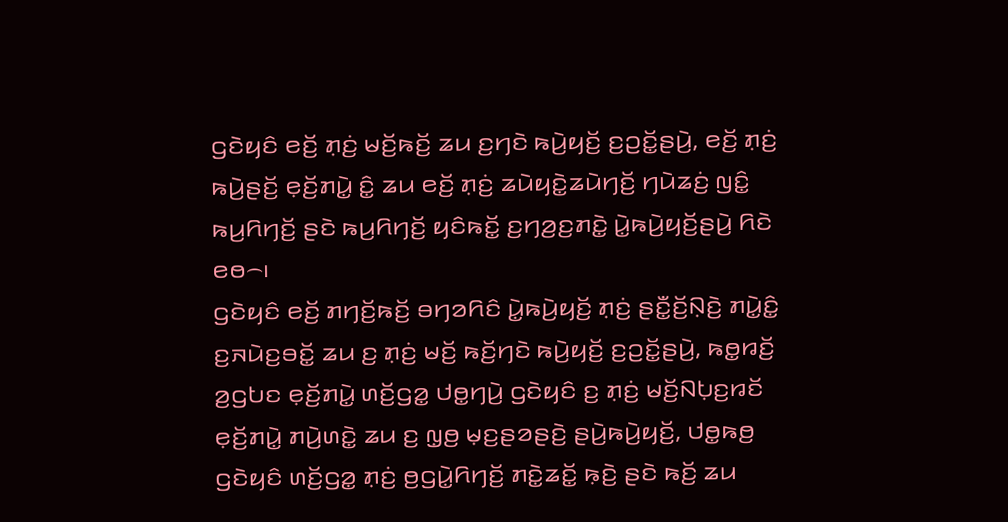ꤞꤢꤧꤟꤢꤨ ꤕꤢꤩ꤬ ꤊ꤫ꤢꤦ꤬ ꤗꤢꤩ꤬ꤒꤢꤩ꤬ ꤘꤣ ꤢ꤬ꤚꤢꤧ ꤒꤣꤧ꤬ꤟꤢꤩ꤬ ꤢ꤬ꤑꤢꤩ꤭ꤔꤣꤧ꤬, ꤕꤢꤩ꤬ ꤊ꤫ꤢꤦ꤬ ꤒꤣꤧ꤬ꤔꤢꤩ꤬ ꤕ꤫ꤢꤩ꤬ꤊꤣꤧ꤭ ꤢꤨ꤭ ꤘꤣ ꤕꤢꤩ꤬ ꤊ꤫ꤢꤦ꤬ ꤘꤣꤧꤟꤢꤧ꤭ꤘꤣꤧꤚꤢꤩ꤬ ꤚꤣꤧꤘꤢꤦ꤬ ꤜꤢꤨ꤭ ꤒꤣ꤬ꤖꤚꤢꤩ꤬ ꤔꤢꤧ ꤒꤣ꤬ꤖꤚꤢꤩ꤬ ꤟꤢꤨꤒꤢꤩ꤭ ꤢ꤬ꤚꤤ꤬ꤢ꤬ꤊꤢꤧ꤭ ꤣꤧ꤭ꤒꤣꤧ꤬ꤟꤢꤩ꤬ꤔꤣꤧ꤬ ꤖꤢꤧ ꤕꤥ꤮꤯
ꤞꤢꤧꤟꤢꤨ ꤕꤢꤩ꤬ ꤊꤚꤢꤩ꤬ꤒꤢꤩ꤬ ꤋꤚꤤꤖꤢꤨ ꤣꤧ꤭ꤒꤣꤧ꤬ꤟꤢꤩ꤬ ꤊ꤫ꤢꤦ꤬ ꤔꤢꤪ꤭ꤢꤩ꤬ꤡ꤫ꤢꤧ꤬ ꤊꤣꤧ꤭ꤢꤨ꤭ ꤢ꤬ꤏꤣꤧꤢ꤬ꤋꤢꤩ꤭ ꤘꤣ ꤢ꤬ ꤊ꤫ꤢꤦ꤬ ꤗꤢꤩ꤬ ꤒꤢꤩ꤬ꤚꤢꤧ ꤒꤣꤧ꤬ꤟꤢꤩ꤬ ꤢ꤬ꤑꤢꤩ꤭ꤔꤣꤧ꤬, ꤒꤥ꤭ꤙꤢꤩ꤬ ꤤ꤬ꤞꤝꤢ ꤕ꤫ꤢꤩ꤬ꤊꤣꤧ꤭ ꤛꤢꤩ꤬ꤞꤤ꤭ ꤓꤥ꤭ꤚꤣꤧ꤬ ꤞꤢꤧꤟꤢꤨ ꤢ꤬ ꤊ꤫ꤢꤦ꤬ ꤗꤢꤩ꤬ꤡꤝ꤫ꤢ꤬ꤙꤢꤩ ꤕ꤫ꤢꤩ꤬ꤊꤣꤧ꤭ ꤊꤣꤧ꤬ꤛꤢꤧ꤭ ꤘꤣ ꤢ꤬ ꤜ꤫ꤥ꤬ ꤗ꤫ꤢ꤬ꤔꤤꤔꤢꤧ꤬ ꤔꤣꤧ꤬ꤒꤣꤧ꤬ꤟꤢꤩ꤬, ꤓꤥ꤭ꤒꤥ꤬ ꤞꤢꤧꤟꤢꤨ ꤛꤢꤩ꤬ꤞꤤ꤭ ꤊ꤫ꤢꤦ꤬ ꤥ꤬ꤞꤣꤧ꤭ꤖꤚꤢꤩ꤬ ꤊꤢꤧ꤭ꤘꤢꤩ꤭ ꤒ꤫ꤢꤧ꤬ ꤔꤢꤧ ꤒꤢꤩ꤬ ꤘꤣ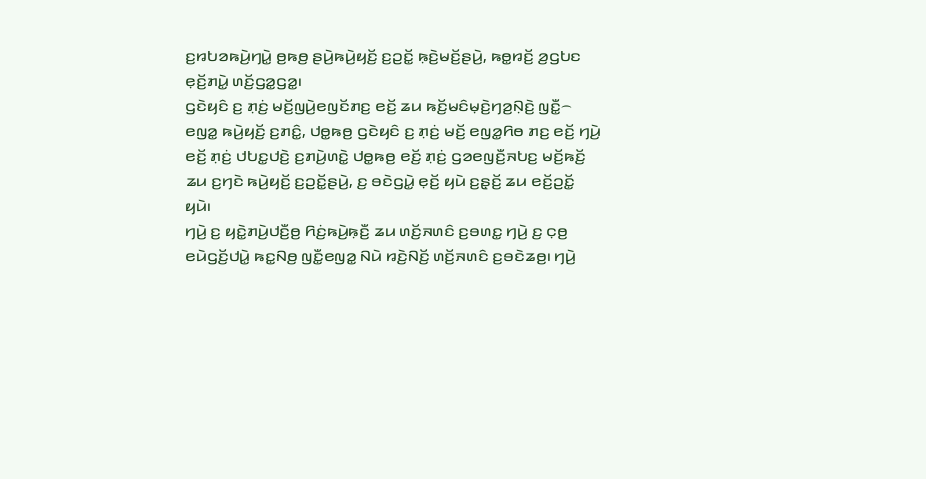ꤢ꤬ꤙꤝꤤꤒꤣꤧ꤬ꤚꤣꤧ꤭ ꤥ꤬ꤒꤥ꤬ ꤔꤣꤧ꤬ꤒꤣꤧ꤬ꤟꤢꤩ꤬ ꤢ꤬ꤑꤢꤩ꤭ ꤒ꤫ꤢꤧ꤬ꤗꤢꤩ꤬ꤔꤣꤧ꤬, ꤒꤥ꤭ꤙꤢꤩ꤬ ꤤ꤬ꤞꤝꤢ ꤕ꤫ꤢꤩ꤬ꤊꤣꤧ꤭ ꤛꤢꤩ꤬ꤞꤤ꤭ꤞꤤ꤭꤯
ꤞꤢꤧꤟꤢꤨ ꤢ꤬ ꤊ꤫ꤢꤦ꤬ ꤗꤢꤩ꤬ꤜꤣꤧ꤬ꤕꤜꤢꤩꤊꤢ꤬ ꤕꤢꤩ꤬ ꤘꤣ ꤒꤢꤩ꤬ꤗꤢꤨꤗ꤫ꤢꤧ꤬ꤚꤤ꤬ꤡ꤫ꤢꤧ꤬ ꤜꤢꤪ꤭꤮ ꤕꤜꤤ꤭ ꤒꤣꤧ꤬ꤟꤢꤩ꤬ ꤢ꤬ꤊꤢꤨ꤭, ꤓꤥ꤭ꤒꤥ꤬ ꤞꤢꤧꤟꤢꤨ ꤢ꤬ ꤊ꤫ꤢꤦ꤬ ꤗꤢꤩ꤬ ꤕꤜꤤ꤭ꤖꤥ ꤊꤢ꤬ ꤕꤢꤩ꤬ ꤚꤣꤧ꤬ ꤕꤢꤩ꤬ ꤊ꤫ꤢꤦ꤬ ꤓꤝꤢ꤭ꤓꤢꤧ꤬ ꤢ꤬ꤊꤣꤧ꤬ꤛꤢꤧ꤭ ꤓꤥ꤭ꤒꤥ꤬ ꤕꤢꤩ꤬ ꤊ꤫ꤢꤦ꤬ ꤞꤤꤕꤜꤢꤪ꤬ꤏꤝꤢ꤬ ꤗꤢꤩ꤬ꤒꤢꤩ꤬ ꤘꤣ ꤢ꤬ꤚꤢꤧ ꤒꤣꤧ꤬ꤟꤢꤩ꤬ ꤢ꤬ꤑꤢꤩ꤭ꤔꤣꤧ꤬, ꤢ꤬ ꤋꤢꤧꤞꤣꤧ꤭ ꤕ꤫ꤢꤩ꤬ ꤟꤣꤧ ꤢ꤬ꤔ꤫ꤢꤩ꤬ ꤘꤣ ꤕꤢꤩ꤬ꤑꤢꤩ꤭ ꤟꤣꤧ꤯
ꤚꤣꤧ꤬ ꤢ꤬ ꤟꤢꤧ꤭ꤊꤣꤧ꤬ꤓꤢꤪ꤬ꤥ꤬ ꤖꤢꤦ꤬ꤒꤣꤧ꤬ꤒ꤫ꤢꤪ꤬ ꤘꤣ ꤛꤢꤩ꤬ꤏꤛꤢꤨ ꤢ꤬ꤋꤛꤢ꤭ ꤚꤣꤧ꤬ ꤢ꤬ ꤍ꤫ꤥ꤬ ꤕꤣꤧꤞꤢꤩ꤬ꤓꤣꤧ꤭ ꤒꤢ꤭ꤡꤥ꤬ ꤜꤢꤪ꤭ꤕꤜꤤ꤭ ꤡꤣꤧ ꤙꤢꤧ꤬ꤡꤢꤩ꤬ ꤛꤢꤩ꤬ꤏꤛꤢꤨ ꤢ꤬ꤋꤢꤧꤘꤥ꤬꤯ ꤚꤣꤧ꤬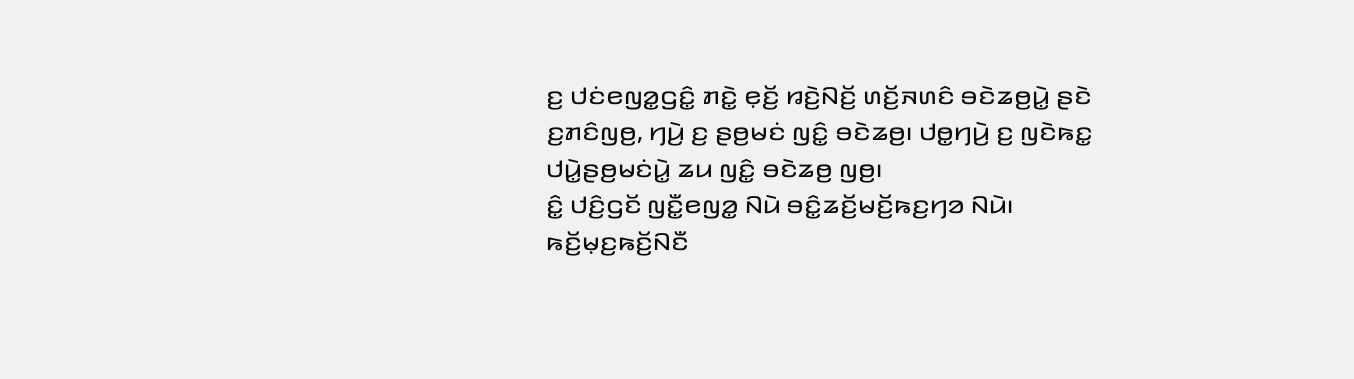ꤢ꤬ ꤓꤢꤦꤕꤜꤤ꤭ꤞꤢꤨ꤭ ꤊꤢꤧ꤭ ꤕ꤫ꤢꤩ꤬ ꤙꤢꤧ꤬ꤡꤢꤩ꤬ ꤛꤢꤩ꤬ꤏꤛꤢꤨ ꤋꤢꤧꤘꤥ꤬ꤣꤧ꤭ ꤔꤢꤧ ꤢ꤬ꤊꤢꤨꤜꤥ꤬, ꤚꤣꤧ꤬ ꤢ꤬ ꤔꤥ꤬ꤗꤢꤦ ꤜꤢꤨ꤭ ꤋꤢꤧꤘꤥ꤬꤯ ꤓꤥ꤭ꤚꤣꤧ꤬ ꤢ꤬ ꤜꤢꤧꤒꤢ꤭ ꤓꤣꤧ꤭ꤔꤥ꤬ꤗꤢꤦꤣꤧ꤭ ꤘꤣ ꤜꤢꤨ꤭ ꤋꤢꤧꤘꤥ꤬ ꤜꤥ꤬꤯
ꤢꤨ꤭ ꤓꤢꤨ꤬ꤞꤢꤩ ꤜꤢꤪ꤭ꤕꤜꤤ꤭ ꤡꤣꤧ ꤋꤢꤨ꤭ꤘꤢꤩ꤬ꤗꤢꤩ꤬ꤒꤢ꤬ꤚꤤ ꤡꤣꤧ꤯ ꤒꤢꤩ꤬ꤗ꤫ꤢ꤬ꤒꤢꤩ꤬ꤡꤢꤪ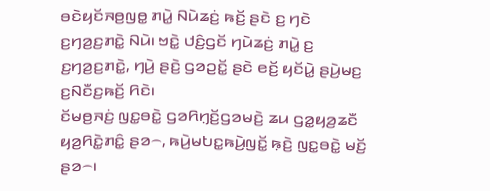ꤋꤢꤧꤟꤢꤩꤏꤥ꤬ꤜꤥ꤭ ꤊꤣꤧ꤭ ꤡꤣꤧꤘꤢꤦ꤬ ꤒꤢꤩ꤬ ꤔꤢꤧ ꤢ꤬ ꤚꤢꤧ ꤢ꤬ꤚꤤ꤬ꤢ꤬ꤊꤢꤧ꤭ ꤡꤣꤧ꤯ ꤠꤢꤧ꤭ ꤓꤢꤨ꤬ꤞꤢꤩ ꤚꤣꤧꤘꤢꤦ꤬ ꤊꤣꤧ꤭ ꤢ꤬ ꤢ꤬ꤚꤤ꤬ꤢ꤬ꤊꤢꤧ꤭, ꤚꤣꤧ꤬ ꤔꤢꤧ꤬ ꤞꤤꤑꤢꤩ꤭ ꤔꤢꤧ ꤕꤢꤩ꤬ ꤟꤢꤩꤣꤧ꤭ ꤔꤣꤧ꤬ꤗꤢ꤬ ꤢ꤬ꤡꤢꤪꤢ꤬ꤒꤢꤩ꤬ ꤖꤢꤧ꤯
ꤢꤩꤗꤥ꤬ꤏꤢꤦ꤬ ꤜꤢ꤭ꤋꤢꤧ꤭ ꤞꤤꤖꤚ꤫ꤢꤩ꤬ꤞꤤꤗꤢꤧ꤬ ꤘꤣ ꤞꤤ꤭ꤟꤤ꤬ꤘꤢꤪ ꤟꤤ꤬ꤖꤢꤧ꤭ꤊꤢꤨ꤭ ꤔꤤ꤮, ꤒꤣꤧ꤬ꤗꤝꤢ꤭ꤒꤣꤧ꤬ꤜꤢꤩ꤭ ꤒ꤫ꤢꤧ꤬ ꤜꤢ꤭ꤋꤢꤧ꤭ ꤗꤢꤩ꤬ ꤔꤤ꤮꤯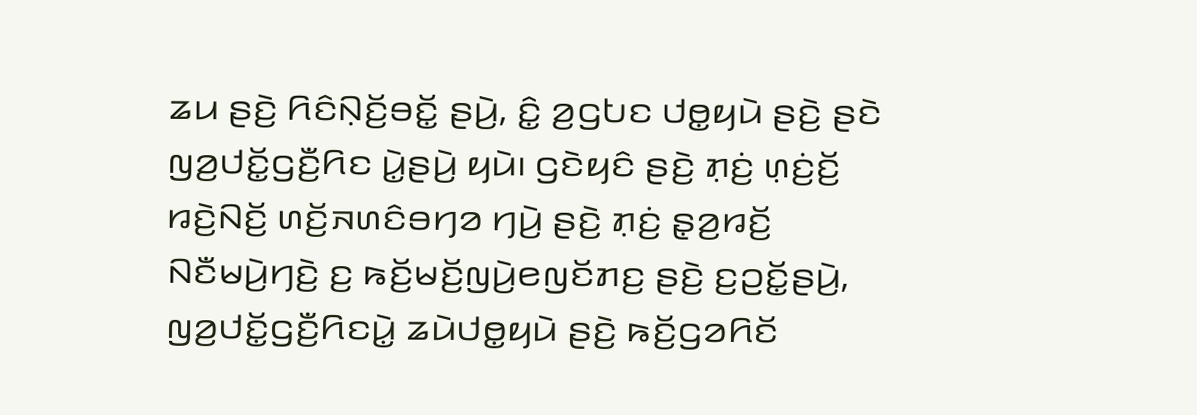ꤘꤣ ꤔꤢꤧ꤬ ꤖꤢꤨꤡ꤫ꤢꤩ꤬ꤋꤢꤩ꤭ ꤔꤣꤧ꤬, ꤢꤨ꤭ ꤤ꤬ꤞꤝꤢ ꤓꤥ꤭ꤟꤣꤧ ꤔꤢꤧ꤬ ꤔꤢꤧ ꤜꤤ꤬ꤓꤢꤩ꤭ꤞꤢꤪ꤬ꤖꤢ ꤣꤧ꤭ꤔꤣꤧ꤬ ꤟꤣꤧ꤯ ꤞꤢꤧꤟꤢꤨ ꤔꤢꤧ꤬ ꤊ꤫ꤢꤦ꤬ ꤛ꤫ꤢꤦ꤬ꤢꤩ꤬ ꤙꤢꤧ꤬ꤡꤢꤩ꤬ ꤛꤢꤩ꤬ꤏꤛꤢꤨꤋꤚꤤ ꤚꤣꤧ꤬ ꤔꤢꤧ꤬ ꤊ꤫ꤢꤦ꤬ ꤔ꤫ꤤ꤬ꤙꤢꤩ꤬ ꤡꤢꤪꤗꤣꤧ꤬ꤚꤢꤧ꤬ ꤢ꤬ ꤒꤢꤩ꤬ꤗꤢꤩ꤬ꤜꤣꤧ꤬ꤕꤜꤢꤩꤊꤢ꤬ ꤔꤢꤧ꤬ ꤢ꤬ꤑꤢꤩ꤭ꤔꤣꤧ꤬, ꤜꤤ꤬ꤓꤢꤩ꤭ꤞꤢꤪ꤬ꤖꤢꤣꤧ꤭ ꤘꤣꤧꤓꤥ꤭ꤟꤣꤧ ꤔꤢꤧ꤬ ꤒꤢꤩ꤬ꤞꤤꤖꤢꤩ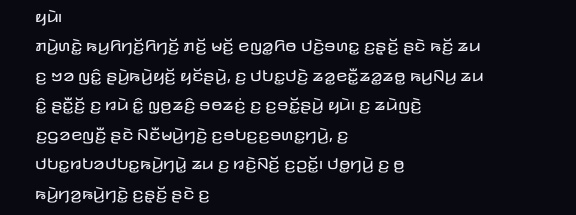ꤟꤣꤧ꤯
ꤊꤣꤧ꤬ꤛꤢꤧ꤭ ꤒꤣ꤬ꤖꤚꤢꤩ꤬ꤖꤚꤢꤩ꤬ ꤊꤢꤩ꤬ ꤗꤢꤩ꤬ ꤕꤜꤤ꤭ꤖꤥ ꤓꤢꤧ꤬ꤋꤛꤢ꤭ ꤢ꤬ꤔ꤫ꤢꤩ꤬ ꤔꤢꤧ ꤒꤢꤩ꤬ ꤘꤣ ꤢ꤬ ꤠꤤ ꤜꤢꤨ꤭ ꤔꤣꤧ꤬ꤒꤣꤧ꤬ꤟꤢꤩ꤬ ꤟꤢꤩꤔꤣꤧ꤬, ꤢ꤬ ꤓꤝꤢ꤭ꤓꤢꤧ꤬ ꤘꤤ꤭ꤕꤢꤪ꤭ꤘꤤ꤭ꤘꤥ꤭ ꤒꤣ꤬ꤡꤣ꤬ ꤘꤣ ꤢꤨ꤭ ꤔꤢꤪ꤭ꤢꤩ꤬ ꤢ꤬ ꤙꤣꤧ ꤢꤨ꤭ ꤜ꤫ꤥ꤬ꤘꤢꤨ꤬ ꤋꤥꤘꤢꤦ꤬ ꤢ꤬ ꤢ꤬ꤋꤢꤩ꤭ꤔꤣꤧ꤬ ꤟꤣꤧ꤯ ꤢ꤬ ꤘꤣꤧꤜꤢꤧ꤬ ꤢ꤬ꤞꤤꤕꤜꤢꤪ꤬ ꤔꤢꤧ ꤡꤢꤪꤗꤣꤧ꤬ꤚꤢꤧ꤬ ꤢ꤬ꤋꤝꤢ꤬ꤢ꤬ꤋꤛꤢ꤭ꤚꤣꤧ꤬, ꤢ꤬ ꤓꤝꤢ꤭ꤙꤝꤤꤓꤝꤢ꤭ꤒꤣꤧ꤬ꤚꤣꤧ꤭ ꤘꤣ ꤢ꤬ ꤙꤢꤧ꤬ꤡꤢꤩ꤬ ꤢ꤬ꤑꤢꤩ꤭꤯ ꤓꤥ꤭ꤚꤣꤧ꤬ ꤢ꤬ ꤥ꤬ ꤒꤣꤧ꤬ꤚꤤ꤬ꤒꤣꤧ꤬ꤚꤢꤧ꤭ ꤢ꤬ꤔ꤫ꤢꤩ꤬ ꤔꤢꤧ ꤢ꤬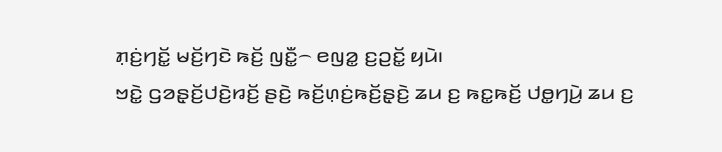ꤊ꤫ꤢꤦ꤬ꤚꤢꤩ꤭ ꤗꤢꤩ꤬ꤚꤢꤧ ꤒꤢꤩ꤬ ꤜꤢꤪ꤭꤮ ꤕꤜꤤ꤭ ꤢ꤬ꤑꤢꤩ꤭ ꤟꤣꤧ꤯
ꤠꤢꤧ꤭ ꤞꤤꤔ꤫ꤢꤩ꤬ꤓꤢꤧ꤬ꤙꤢꤩ꤬ ꤔꤢꤧ꤬ ꤒꤢꤩ꤬ꤛ꤫ꤢꤦ꤬ꤒꤢꤩ꤬ꤔ꤫ꤢꤧ꤬ ꤘꤣ ꤢ꤬ ꤒꤢ꤭ꤒꤢꤩ꤬ ꤓꤥ꤭ꤚꤣꤧ꤬ ꤘꤣ ꤢ꤬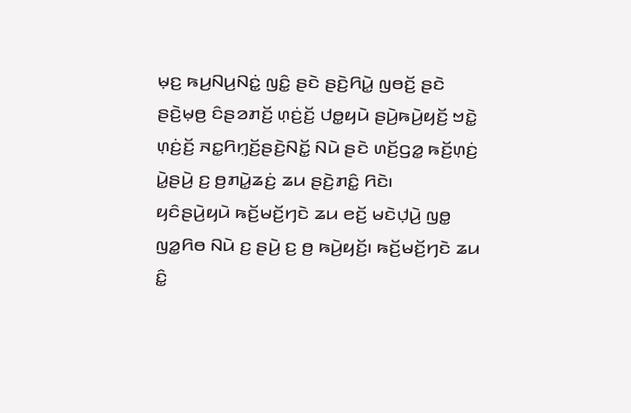ꤗ꤫ꤢ꤬ ꤒꤣ꤬ꤡꤣ꤬ꤡꤢꤦ꤭ ꤜꤢꤨ꤭ ꤔꤢꤧ ꤔꤢꤧ꤬ꤖꤣꤧ꤭ ꤜꤥꤢꤩ꤬ ꤔꤢꤧ ꤔꤢꤧ꤬ꤗ꤫ꤥ꤬ ꤢꤨꤔꤤꤊꤢꤩ꤬ ꤛ꤫ꤢꤦ꤬ꤢꤩ꤬ ꤓꤥ꤭ꤟꤣꤧ ꤔꤣꤧ꤬ꤒꤣꤧ꤬ꤟꤢꤩ꤬ ꤠꤢꤧ꤭ ꤛ꤫ꤢꤦ꤬ꤢꤩ꤬ ꤏꤢ꤭ꤖꤚ꤫ꤢꤩ꤬ꤔꤢꤧ꤬ꤡꤢꤩ꤭ ꤡꤣꤧ ꤔꤢꤧ ꤛꤢꤩ꤬ꤞꤤ꤭ ꤒꤢꤩ꤬ꤛ꤫ꤢꤦ꤬ ꤣꤧ꤭ꤔꤣꤧ꤬ ꤢ꤬ ꤥ꤬ꤊꤣꤧ꤭ꤘꤢꤦ꤬ ꤘꤣ ꤔꤢꤧ꤬ꤊꤢꤨ꤭ ꤖꤢꤧ꤯
ꤟꤢꤨꤔꤣꤧ꤬ꤟꤣꤧ ꤒꤢꤩ꤬ꤗꤢꤩ꤬ꤚꤢꤧ ꤘꤣ ꤕꤢꤩ꤬ ꤗꤢꤧꤓ꤫ꤣꤧ꤬ ꤜꤥ꤭ ꤜꤤ꤭ꤖꤥ ꤡꤣꤧ ꤢ꤬ ꤔꤣꤧ꤬ ꤢ꤬ ꤥ꤬ ꤒꤣꤧ꤬ꤟꤢꤩ꤬꤯ ꤒꤢꤩ꤬ꤗꤢꤩ꤬ꤚꤢꤧ ꤘꤣ ꤢꤨ꤭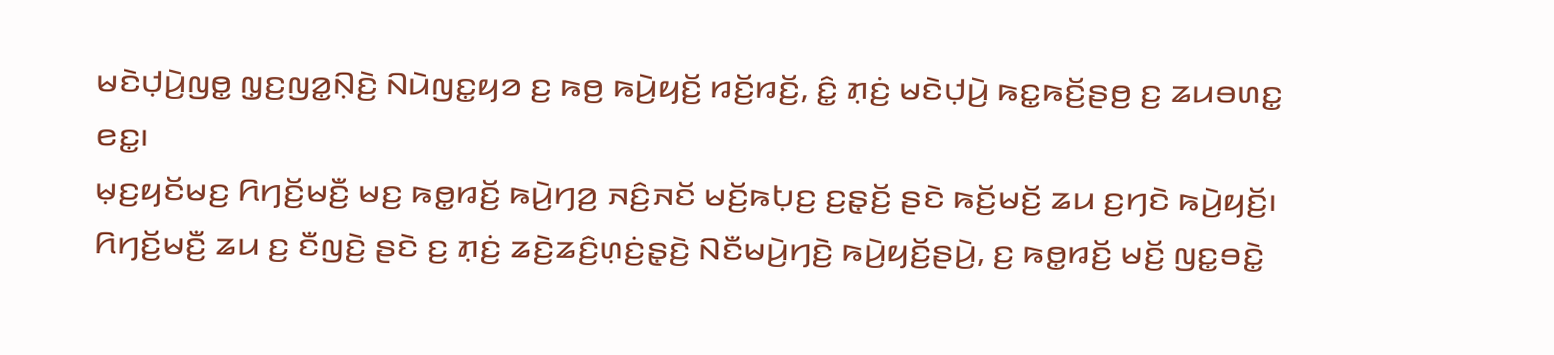ꤗꤢꤧꤓ꤫ꤣꤧ꤬ꤜꤥ꤭ ꤜ꤫ꤢ꤬ꤜꤤ꤭ꤡ꤫ꤢꤧ꤬ ꤡꤣꤧꤜꤢ꤭ꤟꤤ ꤢ꤬ ꤒꤥ꤬ ꤒꤣꤧ꤬ꤟꤢꤩ꤬ ꤙꤢꤩ꤬ꤙꤢꤩ꤬, ꤢꤨ꤭ ꤊ꤫ꤢꤦ꤬ ꤗꤢꤧꤓ꤫ꤣꤧ꤬ ꤒꤢ꤭ꤒꤢꤩ꤬ꤔꤥ꤬ ꤢ꤬ ꤘꤣꤋꤛꤢ꤭ ꤕꤢ꤭꤯
ꤗ꤫ꤢ꤬ꤟꤢꤩꤗꤢ꤬ ꤖꤚꤢꤩ꤬ꤗꤢꤪ꤬ ꤗꤢ꤬ ꤒꤥ꤭ꤙꤢꤩ꤬ ꤒꤣꤧ꤬ꤚꤤ꤬ ꤏꤢꤨ꤬ꤏꤢꤩ ꤗꤢꤩ꤬ꤒꤝ꤫ꤢ꤬ ꤢ꤬ꤔ꤫ꤢꤩ꤬ ꤔꤢꤧ ꤒꤢꤩ꤬ꤗꤢꤩ꤬ ꤘꤣ ꤢ꤬ꤚꤢꤧ ꤒꤣꤧ꤬ꤟꤢꤩ꤬꤯ ꤖꤚꤢꤩ꤬ꤗꤢꤪ꤬ ꤘꤣ ꤢ꤬ ꤢꤪꤜꤢꤧ꤬ ꤔꤢꤧ ꤢ꤬ ꤊ꤫ꤢꤦ꤬ ꤘꤢꤧ꤬ꤘꤢꤨ꤬ꤛ꤫ꤢꤦ꤬ꤔ꤫ꤢꤧ꤬ ꤡꤢꤪꤗꤣꤧ꤬ꤚꤢꤧ꤬ ꤒꤣꤧ꤬ꤟꤢꤩ꤬ꤔꤣꤧ꤬, ꤢ꤬ ꤒꤥ꤭ꤙꤢꤩ꤬ ꤗꤢꤩ꤬ ꤜꤢ꤭ꤋꤢꤧ꤭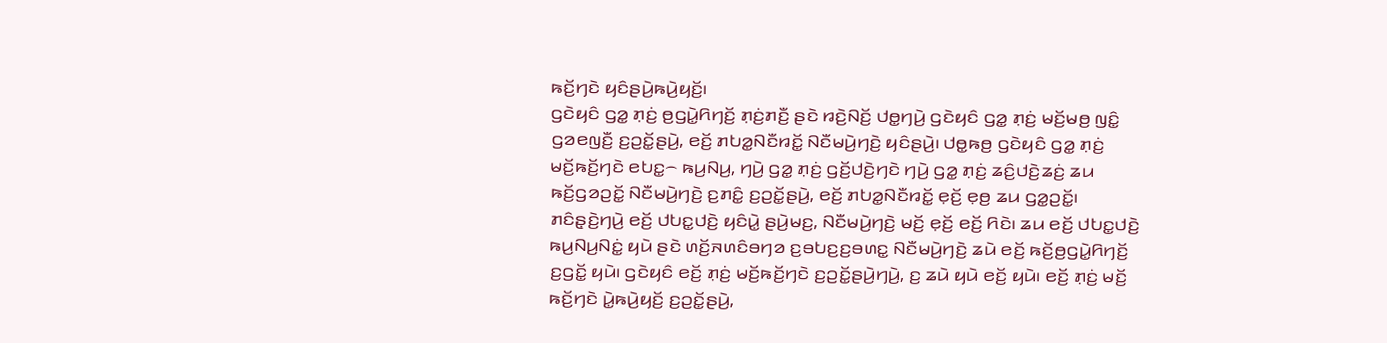ꤒꤢꤩ꤬ꤚꤢꤧ ꤟꤢꤨꤔꤣꤧ꤬ꤒꤣꤧ꤬ꤟꤢꤩ꤬꤯
ꤞꤢꤧꤟꤢꤨ ꤞꤤ꤭ ꤊ꤫ꤢꤦ꤬ ꤥ꤬ꤞꤣꤧ꤭ꤖꤚꤢꤩ꤬ ꤊ꤫ꤢꤦ꤬ꤊꤢꤪ꤬ ꤔꤢꤧ ꤙꤢꤧ꤬ꤡꤢꤩ꤬ ꤓꤥ꤭ꤚꤣꤧ꤬ ꤞꤢꤧꤟꤢꤨ ꤞꤤ꤭ ꤊ꤫ꤢꤦ꤬ ꤗꤢꤩ꤬ꤗꤥ꤬ ꤜꤢꤨ꤭ ꤞꤤꤕꤜꤢꤪ꤬ ꤢ꤬ꤑꤢꤩ꤭ꤔꤣꤧ꤬, ꤕꤢꤩ꤬ ꤊꤝꤤ꤭ꤡꤢꤪꤙꤢꤩ꤭ ꤡꤢꤪꤗꤣꤧ꤬ꤚꤢꤧ꤬ ꤟꤢꤨꤔꤣꤧ꤬꤯ ꤓꤥ꤭ꤒꤥ꤬ ꤞꤢꤧꤟꤢꤨ ꤞꤤ꤭ ꤊ꤫ꤢꤦ꤬ ꤗꤢꤩ꤬ꤒꤢꤩ꤬ꤚꤢꤧ ꤕꤝꤢ꤭꤮ ꤒꤣ꤬ꤡꤣ꤬, ꤚꤣꤧ꤬ ꤞꤤ꤭ ꤊ꤫ꤢꤦ꤬ ꤞꤢꤩ꤬ꤓꤢꤧ꤬ꤚꤢꤧ ꤚꤣꤧ꤬ ꤞꤤ꤭ ꤊ꤫ꤢꤦ꤬ ꤘꤢꤨ꤬ꤓꤢꤧ꤬ꤘꤢꤦ꤬ ꤘꤣ ꤒꤢꤩ꤬ꤞꤤꤑꤢꤩ꤭ ꤡꤢꤪꤗꤣꤧ꤬ꤚꤢꤧ꤬ ꤢ꤬ꤊꤢꤨ꤭ ꤢ꤬ꤑꤢꤩ꤭ꤔꤣꤧ꤬, ꤕꤢꤩ꤬ ꤊꤝꤤ꤭ꤡꤢꤪꤙꤢꤩ꤭ ꤕ꤫ꤢꤩ꤬ ꤕ꤫ꤥ꤬ ꤘꤣ ꤞꤤ꤭ꤑꤢꤩ꤭꤯
ꤊꤢꤨꤔ꤫ꤢꤧ꤬ꤚꤣꤧ꤬ ꤕꤢꤩ꤬ ꤓꤝꤢ꤭ꤓꤢꤧ꤬ ꤟꤢꤨꤣꤧ꤭ ꤔꤣꤧ꤬ꤗꤢ꤬, ꤡꤢꤪꤗꤣꤧ꤬ꤚꤢꤧ꤬ ꤗꤢꤩ꤬ ꤕ꤫ꤢꤩ꤬ ꤕꤢꤩ꤬ ꤖꤢꤧ꤯ ꤘꤣ ꤕꤢꤩ꤬ ꤓꤝꤢ꤭ꤓꤢꤧ꤬ ꤒꤣ꤬ꤡꤣ꤬ꤡꤢꤦ꤭ ꤟꤣꤧ ꤔꤢꤧ ꤛꤢꤩ꤬ꤏꤛꤢꤨꤋꤚꤤ ꤢ꤬ꤋꤝꤢ꤬ꤢ꤬ꤋꤛꤢ꤭ ꤡꤢꤪꤗꤣꤧ꤬ꤚꤢꤧ꤬ ꤘꤣꤧ ꤕꤢꤩ꤬ ꤒꤢꤩ꤬ꤥ꤬ꤞꤣꤧ꤭ꤖꤚꤢꤩ꤬ ꤢ꤬ꤞꤢꤩ꤭ ꤟꤣꤧ꤯ ꤞꤢꤧꤟꤢꤨ ꤕꤢꤩ꤬ ꤊ꤫ꤢꤦ꤬ ꤗꤢꤩ꤬ꤒꤢꤩ꤬ꤚꤢꤧ ꤢ꤬ꤑꤢꤩ꤭ꤔꤣꤧ꤬ꤚꤣꤧ꤬, ꤢ꤬ ꤘꤣꤧ ꤟꤣꤧ ꤕꤢꤩ꤬ ꤟꤣꤧ꤯ ꤕꤢꤩ꤬ ꤊ꤫ꤢꤦ꤬ ꤗꤢꤩ꤬ ꤒꤢꤩ꤬ꤚꤢꤧ ꤣꤧ꤭ꤒꤣꤧ꤬ꤟꤢꤩ꤬ ꤢ꤬ꤑꤢꤩ꤭ꤔꤣꤧ꤬,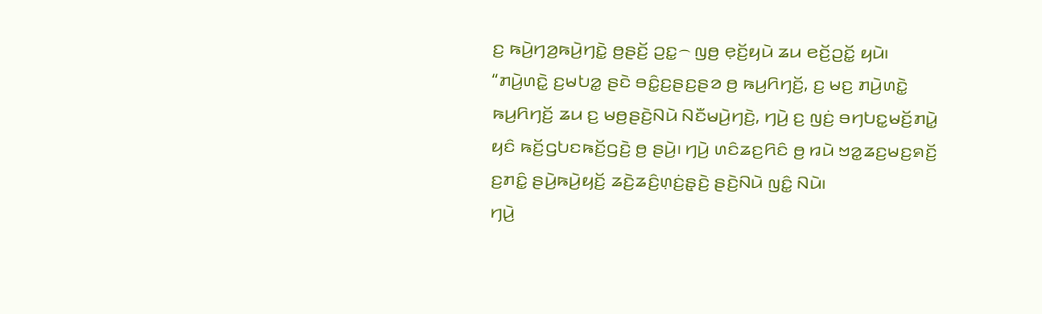ꤢ꤬ ꤒꤣꤧ꤬ꤚꤤ꤬ꤒꤣꤧ꤬ꤚꤢꤧ꤭ ꤥ꤬ꤔꤢꤩ꤬ ꤑꤢ꤭꤮ ꤜꤥ꤬ ꤕ꤫ꤢꤩ꤬ꤟꤣꤧ ꤘꤣ ꤕꤢꤩ꤬ꤑꤢꤩ꤭ ꤟꤣꤧ꤯
“ꤊꤣꤧ꤬ꤛꤢꤧ꤭ ꤢ꤬ꤗꤝꤤ꤭ ꤔꤢꤧ ꤋꤢꤨ꤭ꤢ꤬ꤔꤢ꤬ꤔꤤ ꤥ꤬ ꤒꤣ꤬ꤖꤚꤢꤩ꤬, ꤢ꤬ ꤗꤢ꤬ ꤊꤣꤧ꤬ꤛꤢꤧ꤭ ꤒꤣ꤬ꤖꤚꤢꤩ꤬ ꤘꤣ ꤢ꤬ ꤗꤥ꤬ꤔꤢꤧ꤬ꤡꤣꤧ ꤡꤢꤪꤗꤣꤧ꤬ꤚꤢꤧ꤬, ꤚꤣꤧ꤬ ꤢ꤬ ꤜꤢꤦ꤬ ꤋꤚꤝꤢ꤭ꤗꤢꤩ꤬ꤊꤣꤧ꤭ ꤟꤢꤨ ꤒꤢꤩ꤬ꤞꤝꤢꤒꤢꤩ꤬ꤞꤢꤧ꤬ ꤥ꤬ ꤔꤣꤧ꤬꤯ ꤚꤣꤧ꤬ ꤛꤢꤨꤘꤢ꤬ꤖꤢꤨ ꤥ꤬ ꤙꤣꤧ ꤠꤤ꤭ꤘꤢ꤬ꤗꤢ꤬ꤎꤢꤩ꤬ ꤢ꤬ꤊꤢꤨ꤭ ꤔꤣꤧ꤬ꤒꤣꤧ꤬ꤟꤢꤩ꤬ ꤘꤢꤧ꤬ꤘꤢꤨ꤬ꤛ꤫ꤢꤦ꤬ꤔ꤫ꤢꤧ꤬ ꤔꤢꤧ꤬ꤡꤣꤧ ꤜꤢꤨ꤭ ꤡꤣꤧ꤯
ꤚꤣꤧ꤬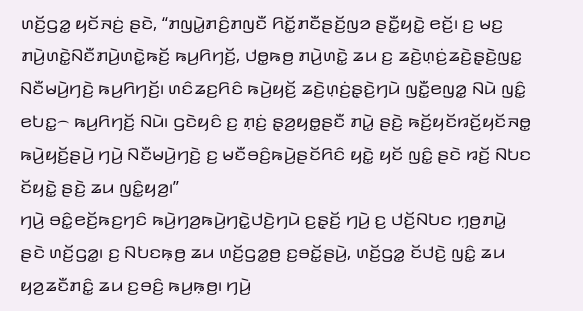ꤛꤢꤩ꤬ꤞꤤ꤭ ꤟꤢꤩꤏꤢꤦ꤬ ꤔꤢꤧ, “ꤊꤜꤣꤧ꤭ꤊꤢꤨ꤬ꤊꤜꤢꤪ ꤖꤢꤩ꤭ꤊꤢꤪꤔꤢꤩ꤬ꤜꤤ ꤔꤢꤪ꤭ꤟꤢꤧ꤭ ꤕꤢꤩ꤬꤯ ꤢ꤬ ꤗꤢ꤬ ꤊꤣꤧ꤬ꤛꤢꤧ꤭ꤡꤢꤪꤊꤣꤧ꤬ꤛꤢꤧ꤭ꤒꤢꤩ꤬ ꤒꤣ꤬ꤖꤚꤢꤩ꤬, ꤓꤥ꤭ꤒꤥ꤬ ꤊꤣꤧ꤬ꤛꤢꤧ꤭ ꤘꤣ ꤢ꤬ ꤘꤢꤧ꤬ꤛ꤫ꤢꤦ꤬ꤘꤢꤧ꤬ꤔ꤫ꤢꤧ꤬ꤜꤢ꤭ ꤡꤢꤪꤗꤣꤧ꤬ꤚꤢꤧ꤬ ꤒꤣ꤬ꤖꤚꤢꤩ꤬꤯ ꤛꤢꤨꤘꤢ꤬ꤖꤢꤨ ꤒꤣꤧ꤬ꤟꤢꤩ꤬ ꤘꤢꤧ꤬ꤛ꤫ꤢꤦ꤬ꤔ꤫ꤢꤧ꤬ꤚꤣꤧ ꤜꤢꤪ꤭ꤕꤜꤤ꤭ ꤡꤣꤧ ꤜꤢꤨ꤭ ꤕꤝꤢ꤭꤮ ꤒꤣ꤬ꤖꤚꤢꤩ꤬ ꤡꤣꤧ꤯ ꤞꤢꤧꤟꤢꤨ ꤢ꤬ ꤊ꤫ꤢꤦ꤬ ꤔ꤫ꤤ꤬ꤟꤥ꤭ꤔꤢꤪ ꤊꤣꤧ꤭ ꤔꤢꤧ꤬ ꤒꤢꤩ꤬ꤟꤢꤩꤙꤢꤩ꤬ꤟꤢꤩꤏꤥ꤭ ꤒꤣꤧ꤬ꤟꤢꤩ꤬ꤔꤣꤧ꤬ ꤚꤣꤧ꤬ ꤡꤢꤪꤗꤣꤧ꤬ꤚꤢꤧ꤬ ꤢ꤬ ꤗꤢꤪꤋꤢꤨ꤬ꤒꤣꤧ꤬ꤔꤢꤩꤖꤢꤨ ꤟꤢꤧ꤭ ꤟꤢꤩ ꤜꤢꤨ꤭ ꤔꤢꤧ ꤙꤢꤩ꤬ ꤡꤝꤢ ꤢꤩꤟꤢꤧ꤭ ꤔꤢꤧ꤬ ꤘꤣ ꤜꤢꤨ꤭ꤟꤤ꤬꤯”
ꤚꤣꤧ꤬ ꤋꤢꤨ꤭ꤕꤢꤩ꤬ꤒꤢ꤬ꤚꤢꤨ ꤒꤣꤧ꤬ꤚꤤ꤬ꤒꤣꤧ꤬ꤚꤢꤧ꤭ꤓꤢꤧ꤬ꤚꤣꤧ ꤢ꤬ꤔ꤫ꤢꤩ꤬ ꤚꤣꤧ꤬ ꤢ꤬ ꤓꤢꤩ꤬ꤡꤝꤢ ꤚ꤫ꤥ꤬ꤊꤣꤧ꤭ ꤔꤢꤧ ꤛꤢꤩ꤬ꤞꤤ꤭꤯ ꤢ꤬ ꤡꤝꤢꤒ꤫ꤥ꤬ ꤘꤣ ꤛꤢꤩ꤬ꤞꤤ꤭ꤥ꤬ ꤢ꤬ꤋꤢꤩ꤭ꤔꤣꤧ꤬, ꤛꤢꤩ꤬ꤞꤤ꤭ ꤢꤩꤓꤢꤧ꤬ ꤜꤢꤨ꤭ ꤘꤣ ꤟꤤ꤬ꤘꤢꤪꤊꤢꤨ꤭ ꤘꤣ ꤢ꤬ꤋꤢꤨ꤬ ꤒꤣ꤬ꤒ꤫ꤥ꤬꤯ ꤚꤣꤧ꤬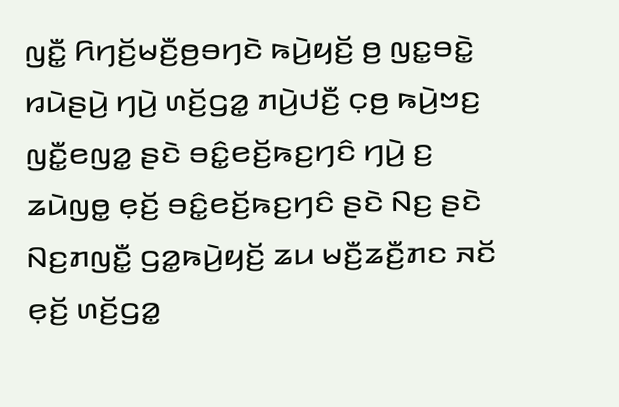ꤜꤢꤪ꤭ ꤖꤚꤢꤩ꤬ꤗꤢꤪ꤬ꤥ꤬ꤋꤚꤢꤧ ꤒꤣꤧ꤬ꤟꤢꤩ꤬ ꤥ꤬ ꤜꤢ꤭ꤋꤢꤧ꤭ ꤙꤣꤧꤔꤣꤧ꤬ ꤚꤣꤧ꤬ ꤛꤢꤩ꤬ꤞꤤ꤭ ꤊꤣꤧ꤬ꤓꤢꤪ꤬ ꤍ꤫ꤥ꤬ ꤒꤣꤧ꤬ꤠꤢ꤬ ꤜꤢꤪ꤭ꤕꤜꤤ꤭ ꤔꤢꤧ ꤋꤢꤨ꤭ꤕꤢꤩ꤬ꤒꤢ꤬ꤚꤢꤨ ꤚꤣꤧ꤬ ꤢ꤬ ꤘꤣꤧꤜꤥ꤭ ꤕ꤫ꤢꤩ꤬ ꤋꤢꤨ꤭ꤕꤢꤩ꤬ꤒꤢ꤬ꤚꤢꤨ ꤔꤢꤧ ꤡꤢ꤬ ꤔꤢꤧ ꤡꤢ꤬ꤊꤜꤢꤪ꤭ ꤞꤤ꤭ꤒꤣꤧ꤬ꤟꤢꤩ꤬ ꤘꤣ ꤗꤢꤪ꤬ꤘꤢꤪ꤬ꤊꤢ ꤏꤢꤩ ꤕ꤫ꤢꤩ꤬ ꤛꤢꤩ꤬ꤞꤤ꤭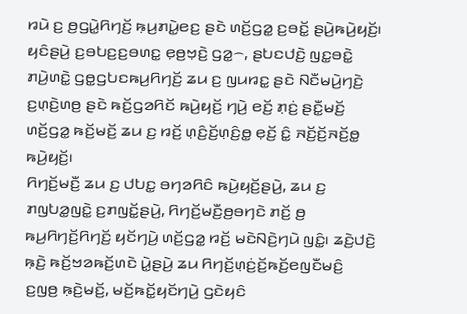ꤙꤣꤧ ꤢ꤬ ꤥ꤬ꤞꤣꤧ꤭ꤖꤚꤢꤩ꤬ ꤒ꤫ꤣ꤬ꤊꤣꤧ꤭ꤕꤢ꤬ ꤔꤢꤧ ꤛꤢꤩ꤬ꤞꤤ꤭ ꤢ꤬ꤋꤢꤩ꤭ ꤔꤣꤧ꤬ꤒꤣꤧ꤬ꤟꤢꤩ꤬꤯
ꤟꤢꤨꤔꤣꤧ꤬ ꤢ꤬ꤋꤝꤢ꤬ꤢ꤬ꤋꤛꤢ꤭ ꤕ꤫ꤥ꤬ꤠ꤫ꤢꤧ꤬ ꤞꤤ꤭꤮, ꤔꤝꤢꤓꤢꤧ꤬ ꤜꤢ꤭ꤋꤢꤧ꤭ ꤊꤣꤧ꤬ꤛꤢꤧ꤭ ꤞꤥ꤭ꤞꤝꤢꤒꤣ꤬ꤖꤚꤢꤩ꤬ ꤘꤣ ꤢ꤬ ꤜꤣꤙꤢ꤭ ꤔꤢꤧ ꤡꤢꤪꤗꤣꤧ꤬ꤚꤢꤧ꤬ ꤢ꤬ꤛ꤫ꤢꤧ꤬ꤛꤥ꤬ ꤔꤢꤧ ꤒꤢꤩ꤬ꤞꤤꤖꤢꤩ ꤒꤣꤧ꤬ꤟꤢꤩ꤬ ꤚꤣꤧ꤬ ꤕꤢꤩ꤬ ꤊ꤫ꤢꤦ꤬ ꤔꤢꤪ꤭ꤗꤢꤩ꤬ ꤛꤢꤩ꤬ꤞꤤ꤭ ꤒꤢꤩ꤬ꤗꤢꤩ꤬ ꤘꤣ ꤢ꤬ ꤙꤢꤩ꤬ ꤛ꤫ꤢꤨ꤬ꤢꤩ꤬ꤛ꤫ꤢꤨ꤬ꤥ꤭ ꤕ꤫ꤢꤩ꤬ ꤢꤨ꤭ ꤏꤢꤩ꤬ꤢꤩ꤬ꤏꤢꤩ꤬ꤥ꤭ ꤒꤣꤧ꤬ꤟꤢꤩ꤬꤯
ꤖꤚꤢꤩ꤬ꤗꤢꤪ꤬ ꤘꤣ ꤢ꤬ ꤓꤝꤢ꤭ ꤋꤚꤤꤖꤢꤨ ꤒꤣꤧ꤬ꤟꤢꤩ꤬ꤔꤣꤧ꤬, ꤘꤣ ꤢ꤬ ꤊꤜꤝꤤ꤭ꤜꤢꤧ꤭ ꤢ꤬ꤊꤜꤢꤩ꤭ꤔꤣꤧ꤬, ꤖꤚꤢꤩ꤬ꤗꤢꤪ꤬ꤥ꤬ꤋꤚꤢꤧ ꤊꤢꤩ꤬ ꤥ꤬ ꤒꤣ꤬ꤖꤚꤢꤩ꤬ꤖꤚꤢꤩ꤬ ꤟꤢꤩꤚꤣꤧ꤬ ꤛꤢꤩ꤬ꤞꤤ꤭ ꤙꤢꤩ꤬ ꤗꤢꤧꤡꤢꤧ꤬ꤚꤣꤧ ꤜꤢꤨ꤭꤯ ꤘꤢꤧ꤬ꤓꤢꤧ꤬ ꤒ꤫ꤢꤧ꤬ ꤒꤢꤩ꤬ꤠꤤꤒꤢꤩ꤬ꤛꤢꤧ ꤣꤧ꤭ꤔꤣꤧ꤬ ꤘꤣ ꤖꤚꤢꤩ꤬ꤛ꤫ꤢꤦ꤬ꤢꤩ꤬ꤒꤢꤩ꤬ꤕꤜꤢꤪꤗꤢꤨ꤬ ꤢ꤬ꤜꤥ꤬ ꤒ꤫ꤢꤧ꤬ꤗꤢꤩ꤬, ꤗꤢꤩ꤬ꤒꤢꤩ꤭ꤟꤢꤩꤚꤣꤧ꤬ ꤞꤢꤧꤟꤢꤨ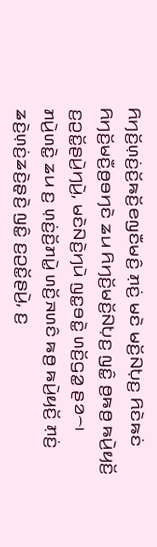ꤖꤚꤢꤩ꤬ꤛ꤫ꤢꤦ꤬ꤢꤩ꤬ꤒꤢꤩ꤬ꤕꤜꤢꤪꤗꤢꤨ꤬ ꤊ꤫ꤢꤦ꤬ ꤗꤢꤧ ꤗꤢꤩ꤬ꤡꤝ꤫ꤢ꤬ ꤖꤢꤧꤒꤢꤦ ꤖꤚꤢꤩ꤬ꤗꤢꤪ꤬ꤥ꤬ꤋꤚꤢꤧ ꤘꤣ ꤖꤚꤢꤩ꤬ꤗꤢꤩ꤬ꤡꤝ꤫ꤢ꤬ ꤜꤢꤨ꤭ ꤥ꤬ꤒꤥ꤬ ꤒꤣꤧ꤬ꤟꤢꤩ꤬ ꤢ꤬ꤑꤢꤩ꤭ꤔꤣꤧ꤬ꤚꤣꤧ꤬, ꤗꤢꤧꤡꤢꤧ꤬ꤚꤣꤧ ꤜꤢ꤭ꤋꤢꤧ꤭ ꤛꤢꤩ꤬ꤞꤤ꤭ ꤔꤤ꤮꤯
ꤊꤣꤧ꤬ꤛꤢꤧ꤭ ꤘꤣ ꤢ꤬ ꤛ꤫ꤢꤦ꤬ꤢꤩ꤬ꤊꤣꤧ꤭ ꤛꤢꤩ꤬ꤏꤛꤢꤨ ꤒꤥ꤬ ꤒꤣꤧ꤬ꤟꤢꤩ꤬ ꤊ꤫ꤢꤦ꤬ ꤘꤢꤧ꤬ꤛ꤫ꤢꤦ꤬ꤘꤢꤧ꤬ꤔ꤫ꤢꤧ꤬ ꤜꤢꤨ꤭ ꤢ꤬ꤑꤢꤩ꤭ꤔꤣꤧ꤬, ꤢ꤬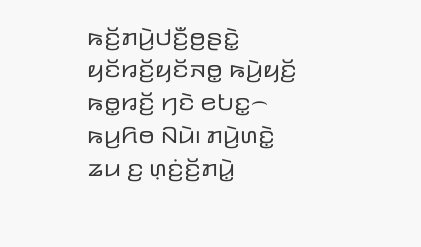ꤒꤢꤩ꤬ꤊꤣꤧ꤬ꤓꤢꤪ꤬ꤥ꤬ꤔꤢꤧ꤭ ꤟꤢꤩꤙꤢꤩ꤬ꤟꤢꤩꤏꤥ꤭ ꤒꤣꤧ꤬ꤟꤢꤩ꤬ ꤒꤥ꤭ꤙꤢꤩ꤬ ꤚꤢꤧ ꤕꤝꤢ꤭꤮ ꤒꤣ꤬ꤖꤥ ꤡꤣꤧ꤯ ꤊꤣꤧ꤬ꤛꤢꤧ꤭ ꤘꤣ ꤢ꤬ ꤛ꤫ꤢꤦ꤬ꤢꤩ꤬ꤊꤣꤧ꤭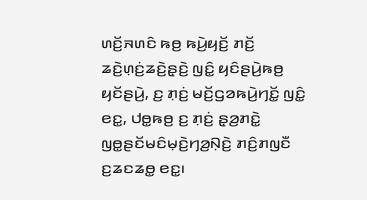ꤛꤢꤩ꤬ꤏꤛꤢꤨ ꤒꤥ꤬ ꤒꤣꤧ꤬ꤟꤢꤩ꤬ ꤊꤢꤩ꤬ ꤘꤢꤧ꤬ꤛ꤫ꤢꤦ꤬ꤘꤢꤧ꤬ꤔ꤫ꤢꤧ꤬ ꤜꤢꤨ꤭ ꤟꤢꤨꤔꤣꤧ꤬ꤒꤥ꤬ ꤟꤢꤩꤔꤣꤧ꤬, ꤢ꤬ ꤊ꤫ꤢꤦ꤬ ꤗꤢꤩ꤬ꤞꤤꤒꤣꤧ꤬ꤚꤢꤩ꤭ ꤜꤢꤨ꤭ ꤕꤢ꤭, ꤓꤥ꤭ꤒꤥ꤬ ꤢ꤬ ꤊ꤫ꤢꤦ꤬ ꤔ꤫ꤤ꤬ꤊꤢꤧ꤭ ꤜꤥ꤭ꤔꤢꤩꤗꤢꤨꤗ꤫ꤢꤧ꤬ꤚꤤ꤬ꤡ꤫ꤢꤧ꤬ ꤊꤢꤨ꤬ꤊꤜꤢꤪ ꤢ꤬ꤘꤢꤘꤥ꤭ ꤕꤢ꤭꤯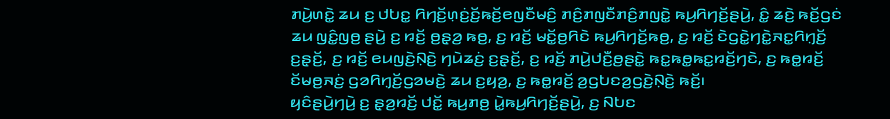ꤊꤣꤧ꤬ꤛꤢꤧ꤭ ꤘꤣ ꤢ꤬ ꤓꤝꤢ꤭ ꤖꤚꤢꤩ꤬ꤛ꤫ꤢꤦ꤬ꤢꤩ꤬ꤒꤢꤩ꤬ꤕꤜꤢꤪꤗꤢꤨ꤬ ꤊꤢꤨ꤬ꤊꤜꤢꤪꤊꤢꤨ꤬ꤊꤜꤢꤧ꤭ ꤒꤣ꤬ꤖꤚꤢꤩ꤬ꤔꤣꤧ꤬, ꤢꤨ꤭ ꤘꤢꤧ꤬ ꤒꤢꤩ꤬ꤞꤢꤦ ꤘꤣ ꤜꤢꤨ꤭ꤜꤥ꤬ ꤔꤣꤧ꤬ ꤢ꤬ ꤙꤢꤩ꤬ ꤥ꤬ꤔ꤫ꤤ꤬ ꤒꤥ꤬, ꤢ꤬ ꤙꤢꤩ꤬ ꤗꤢꤩ꤭ꤥ꤬ꤖꤢꤧ ꤒꤣ꤬ꤖꤚꤢꤩ꤬ꤒꤥ꤬, ꤢ꤬ ꤙꤢꤩ꤬ ꤢꤧꤞꤢꤧ꤭ꤚꤢꤧ꤭ꤏꤢ꤭ꤖꤚ꤫ꤢꤩ꤬ ꤢ꤬ꤔ꤫ꤢꤩ꤬, ꤢ꤬ ꤙꤢꤩ꤬ ꤕꤣꤜꤢꤧ꤬ꤡ꤫ꤢꤧ꤬ ꤚꤣꤧꤘꤢꤦ꤬ ꤢ꤬ꤔ꤫ꤢꤩ꤬, ꤢ꤬ ꤙꤢꤩ꤬ ꤊꤣꤧ꤬ꤓꤢꤪ꤬ꤥ꤬ꤔꤢꤧ꤭ ꤒꤢ꤭ꤒꤥ꤭ꤒꤢ꤭ꤙꤢꤩ꤬ꤚꤢꤧ, ꤢ꤬ ꤒꤥ꤭ꤙꤢꤩ꤬ ꤢꤩꤗꤥ꤬ꤏꤢꤦ꤬ ꤞꤤꤖꤚ꤫ꤢꤩ꤬ꤞꤤꤗꤢꤧ꤬ ꤘꤣ ꤢ꤬ꤟꤤ꤬, ꤢ꤬ ꤒꤥ꤭ꤙꤢꤩ꤬ ꤤ꤬ꤞꤝꤢꤤ꤬ꤞꤢꤧ꤬ꤡ꤫ꤢꤧ꤬ ꤒꤢꤩ꤬꤯
ꤟꤢꤨꤔꤣꤧ꤬ꤚꤣꤧ꤬ ꤢ꤬ ꤔ꤫ꤤ꤬ꤙꤢꤩ꤬ ꤓꤢꤩ꤭ ꤒꤣ꤬ꤊꤥ꤬ ꤣꤧ꤭ꤒꤣ꤬ꤖꤚꤢꤩ꤬ꤔꤣꤧ꤬, ꤢ꤬ ꤡꤝꤢ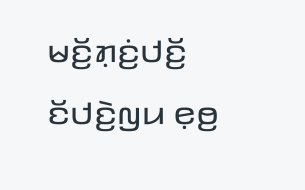ꤗꤢꤩ꤬ꤊ꤫ꤢꤦ꤬ꤓꤢꤩ꤬ ꤢꤩꤓꤢꤧ꤬ꤜꤣ ꤕ꤫ꤥ꤬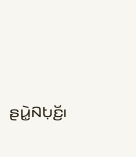ꤔꤣꤧ꤭ꤡꤝ꤫ꤢꤩ꤬꤯